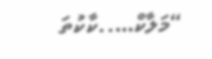“މަލާކް…..ކާކުތަ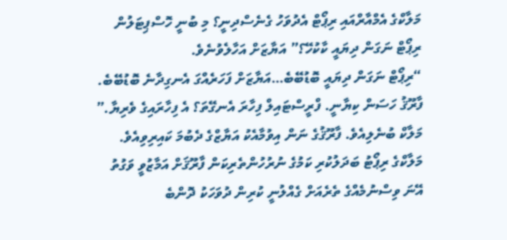މަލާކްގެ އެމްއާރްއައި ރިޕޯޓް އެދުވަހު ގެނެސްދިނީ؟ މި ބުނީ ހޮސްޕިޓަލުން ރިޕޯޓް ނަގަން ދިޔައީ ކާކުހޭ؟” އަޔާޒަށް އަހާލެވުނެވެ.
“ރިޕޯޓް ނަގަން ދިޔައީ ބޮޑުބޭބެ…އަޔާޒަށް ފަހަރެއްގަ އެނގިދާނެ ބޮޑުބޭބެ. ފާރޫޤު ހަސަން ކިޔާނީ. ފްރީސްޓައިލް ފިހާރަ އެނގޭތަ؟ އެ ފިހާރައިގެ ވެރިޔާ.” މަލާކް ބުނެލިއެވެ. ފާރޫޤުގެ ނަން އިވުމާއެކު އަޔާޒްގެ ދެބުމަ ކައިރިވިއެވެ. މަލާކްގެ ރިޕޯޓު ބަދަލުކުރި ކަމުގެ ނުރުހުންތެރިކަން ފާރޫޤަށް އަމާޒުވީ ވަގުތު އޭނަ ވިސްނުމެއްގެ ތެރެއަށް ގެއްލުނީ ކުރިން ދުވަހަކު ދޮންބެ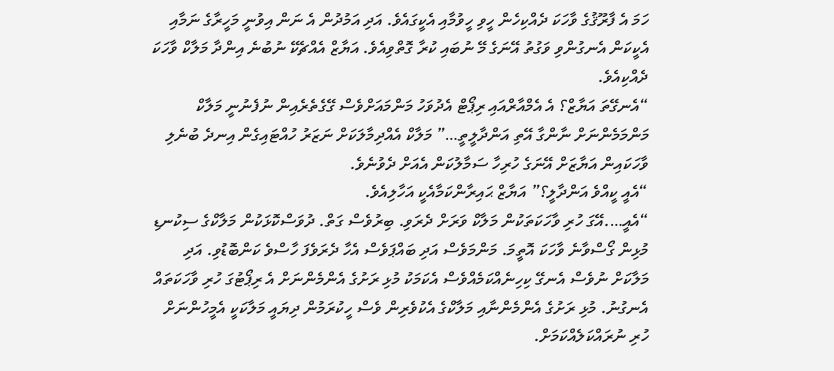ހަމަ އެ ފާރޫޤުގެ ވާހަކަ ދެއްކިހެން ހީވި ހީވުމާއި އެކީގައެވެ. އަދި އަމުދުން އެ ނަން އިވުނީ މަހީރާގެ ނަމާއި އެކީކަން އެނގުންވި ވަގުތު އޭނަގެ މޭ ނުބައި ކުރާ ގޮތްވިއެވެ. އަޔާޒް އެއްޗެކޭ ނުބުނެ އިންދާ މަލާކް ވާހަކަ ދެއްކިއެވެ.
“އެނގޭތަ އަޔާޒް؟ އެ އެމްއާރްއައި ރިޕޯޓް އެދުވަހު މަންމައަށްވެސް ގޭގެތެރެއިން ނުފެނުނީ މަލާކް މަންމަމެންނަށް ނާންގާ އޭތި އަންދާލީތީ…” މަލާކް އެއްދިމާލަކަށް ނަޒަރު ހުއްޓައިގެން އިނދެ ބުނެލި ވާހަކައިން އަޔާޒަށް އޭނަގެ ހުރިހާ ސަމާލުކަން އެއަށް ދެވުނެވެ.
“އެއީ ކީއްވެ އަންދާލީ؟” އަޔާޒް ޙައިރާންކަމާއެކީ އަހާލިއެވެ.
“އެއީ….އޭގަ ހުރި ވާހަކަތަކުން މަލާކް ވަރަށް ދެރަވި. ބިރުވެސް ގަތް. ދުވަސްކޮޅަކުން މަލާކްގެ ސިކުނޑި މުޅިން ގޯސްވާނެ ވާހަކަ އޮތީމަ. މަންމަވެސް އަދި ބައްޕަވެސް އެހާ ދެރަވެފަ ހާސްވެ ކަންބޮޑުވި. އަދި މަލާކަށް ނުވެސް އެނގޭ ކިހިނެއްކަމެއްވެސް އެކަމަކު މުޅި ރަށުގެ އެންމެންނަށް އެ ރިޕޯޓުގަ ހުރި ވާހަކަތައް އެނގުނު. މުޅި ރަށުގެ އެންމެންނާއި މަލާކްގެ އެކުވެރިން ވެސް ހީކުރަމުން ދިޔައީ މަލާކަކީ އެމީހުންނަށް ހުރި ނުރައްކަލެއްކަމަށް.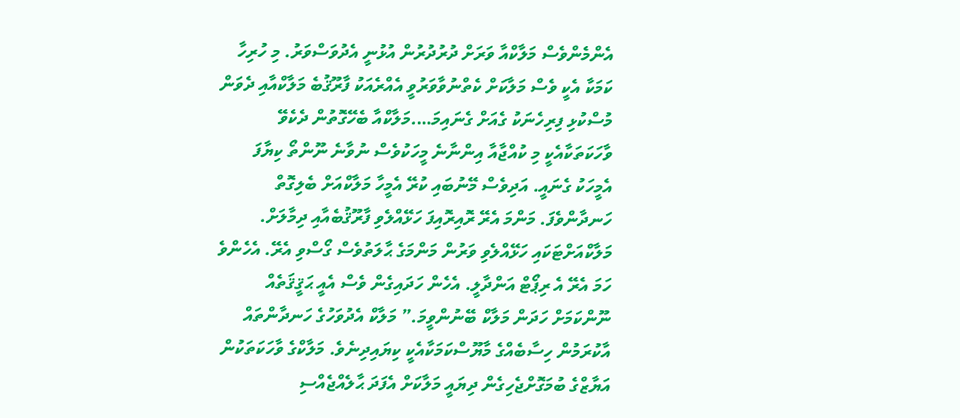އެންމެންވެސް މަލާކްއާ ވަރަށް ދުރުދުރުން އުޅުނީ އެދުވަސްވަރު. މި ހުރިހާ ކަމަކާ އެކީ ވެސް މަލާކަށް ކެތްނުވާވަރުވީ އެއްރެއަކު ފާރޫޤުބެ މަލާކްއާއި ދެވަން މުސްކުޅި ފިރިހެނަކު ގެއަށް ގެނައިމަ….މަލާކްއާ ބެހޭގޮތުން ދެކެވޭ ވާހަކަތަކާއެކީ މި ކުއްޖާއާ އިންނާނެ މީހަކުވެސް ނުވާނެ ނޫންތޯ ކިޔާފަ އެމީހަކު ގެނައީ. އަދިވެސް މޭނުބައި ކުރޭ އެމީހާ މަލާކްއަށް ބެލިގޮތް ހަނދާންވެފަ. މަންމަ އެރޭ ރޮއިރޮއިފަ ހަޅޭއްލެވި ފާރޫޤުބެއާއި ދިމާލަށް. މަލާކްއަށްޓަކައި ހަޅޭއްލެވި ވަރުން މަންމަގެ ޙާލަތުވެސް ގޯސްވި އެރޭ. އެހެންވެ ހަމަ އެރޭ އެ ރިޕޯޓް އަންދާލީ. އެހެން ހަދައިގެން ވެސް އެއީ ޙަޤީޤަތެއް ނޫންކަމަށް ހަދަން މަލާކް ބޭނުންވީމަ.” މަލާކް އެދުވަހުގެ ހަނދާންތައް އާކުރަމުން ހިސާބެއްގެ މާޔޫސްކަމަކާއެކީ ކިޔައިދިނެވެ. މަލާކްގެ ވާހަކަތަކުން އަޔާޒްގެ ބުމަގޮށްޖެހިގެން ދިޔައީ މަލާކަށް އެފަދަ ޙާލެއްޖެއްސި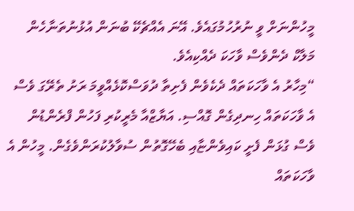މީހުންނަށް ވީ ނުރުހުމުގައެވެ. އޭނަ އެއްޗެކޭ ބުނަން އުޅުނުތަނާހެން މަލާކް ދެންވެސް ވާހަކަ ދެއްކިއެވެ.
“މިހާރު އެ ވާހަކަތައް ދެކެވެން ފެށިތާ ދުވަސްކޮޅެއްވީމަ ރަށު ތެރޭގަ ވެސް އެ ވާހަކަތައް ހިނދިގެން ގޮއްސި. އަޔާޒްއާ މެރީކުރި ފަހުން ފްރެންޑުން ވެސް ގުޅަން ފެށީ ކައިވެންޏާއި ބެހޭގޮތުން ސުވާލުކުރަންވެގެން. މީހުން އެ ވާހަކަތައް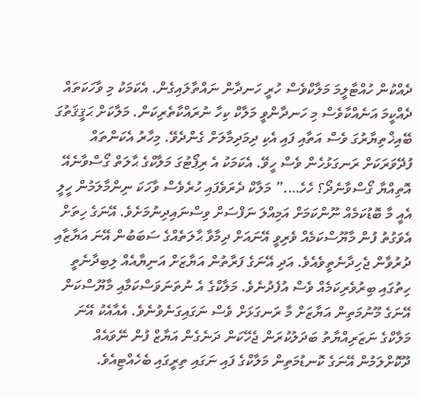ދެއްކުން ހުއްޓާލީމަ މަލާކްވެސް ހުރީ ހަނދާން ނައްތާލައިގެން. އެކަމަކު މި ވާހަކަތައް ދެއްކީމަ އަނެއްކާވެސް މި ހަނދާންވީ މަލާކް ކިހާ ނުރައްކާތެރިކަން. މަލާކަށް ޙަޤީޤަތުގަ ބޭއިޚްތިޔާރުގަ ވެސް އަތާއި ފައި އެކި ދިމަދިމާލަށް ގެންދެވޭ. މިހާރު އެކަންތައް ފުދޭވަރަކަށް ރަނގަޅުހެން ވެސް ހީވޭ. އެކަމަކު އެ ރިޕޯޓުގަ މަލާކްގެ ޙާލަތް ގޯސްވާނެއޭ އޮތިއްޔާ ގޯސްވާނެދޯ؟ ހެހެ….” މަލާކް ދެރަވެފައި ހުރެވެސް ވާހަކަ ނިންމާލަމުން ހީލީ އެއީ މާ ބޮޑުކަމެއް ނޫންކަމަށް އަމިއްލަ ނަފްސަށް ވިސްނައިދިނުމަށެވެ. އޭނަގެ ހިތަށް އެވަގުތު ފުން މާޔޫސްކަމެއް ވެރިވީ އޭނައަށް ދިމާވާ ޙާލަތެއްގެ ސަބަބުން އޭނަ އަޔާޒާއި ދުރުވާން ޖެހިދާނެތީވެއެވެ. އަދި އޭނަގެ ފަރާތުން އަޔާޒަށް އަނިޔާއެއް ލިބިދާނެތީ ހިތުގައި ބިރުވެރިކަމެއް ވެސް އުފެދުނެވެ. މަލާކްގެ އެ ނުތަނަވަސްކަމާއި މާޔޫސްކަން އޭނަގެ މޫނުމަތިން އަޔާޒަށް މާ ރަނގަޅަށް ވެސް ނަގައިގަނެވުނެވެ. އެއާއެކު އޭނަ މަލާކްގެ ނަޒަރިއްޔާތު ބަދަލުކުރަން ޖެހޭކަން ދަނެގެން އަޔާޒް ފުން ނޭވައެއް ދޫކޮށްލަމުން އޭނަގެ ކޮނޑުމަތިން މަލާކްގެ ފައި ނަގައި ތިރީގައި ބެހެއްޓިއެވެ.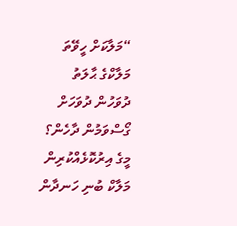“މަލާކަށް ހީވޭތަ މަލާކްގެ ޙާލަތު ދުވަހުން ދުވަހަށް ގޯސްވަމުން ދާހެން؟ މީގެ އިރުކޮޅެއްކުރިން މަލާކް ބުނި ހަނދާން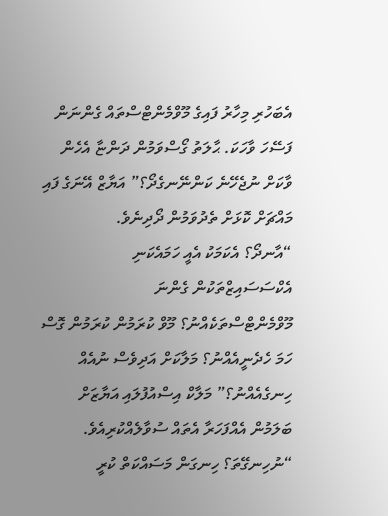އެބަހުރި މިހާރު ފައިގެ މޫވްމެންޓްސްތައް ގެންނަން ފަސޭހަ ވާހަކަ. ޙާލަތު ގޯސްވަމުން ދަންޏާ އެހެން ވާކަށް ނުޖެހޭނެ ކަންނޭނގެދޯ؟” އަޔާޒް އޭނަގެ ފައި މައްޗަށް ކޮޅަށް ތެދުވަމުން ދޯދިނެވެ.
“އާނދޯ؟ އެކަމަކު އެއީ ހަމައެކަނި އެކްސަސައިޒްތަކުން ގެންނަ މޫވްމެންޓްސްތަކެއްނު؟ މޫވް ކުރަމުން ކުރަމުން ގޮސް ހަމަ ހެދެނީއެއްނު؟ މަލާކަށް އަދިވެސް ނުއެއް ހިނގެއެއްނު؟” މަލާކް އިސްއުފުލައި އަޔާޒަށް ބަލަމުން އެއްފަހަރާ އެތައް ސުވާލެއްކުރިއެވެ.
“ނުހިނގޭތަ؟ ހިނގަން މަސައްކަތް ކުރީ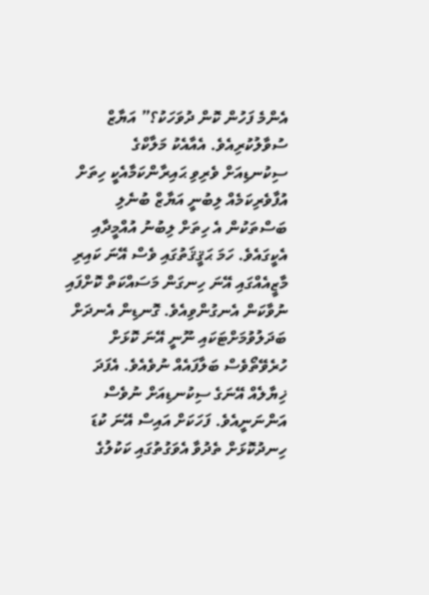އެންމެ ފަހުން ކޮން ދުވަހަކު؟” އަޔާޒް ސުވާލުކުރިއެވެ. އެއާއެކު މަލާކްގެ ސިކުނޑިއަށް ވެރިވި ޙައިރާންކަމާއެކީ ހިތަށް އުފާވެރިކަމެއް ލިބުނީ އަޔާޒް ބުނެލި ބަސްތަކުން އެ ހިތަށް ލިބުނު އުއްމީދާއި އެކީގައެވެ. ހަމަ ޙަޤީޤަތުގައި ވެސް އޭނަ ކައިރި މާޒީއެއްގައި އޭނަ ހިނގަން މަސައްކަތް ކޮށްފައި ނުވާކަން އެނގުންވިއެވެ. ގޮނޑިން އެނދަށް ބަދަލުވުމަށްޓަކައި ނޫނީ އޭނަ ކޮޅަށް ހުރެވޭތޯވެސް ބަލާފައެއް ނުވެއެވެ. އެފަދަ ޚިޔާލެއް އޭނަގެ ސިކުނޑިއަށް ނުވެސް އަންނަނީއެވެ. ފަހަކަށް އައިސް އޭނަ ކުޑަ ހިނދުކޮޅަށް ތެދުވާ އެވަގުތުގައި ކަކުލުގެ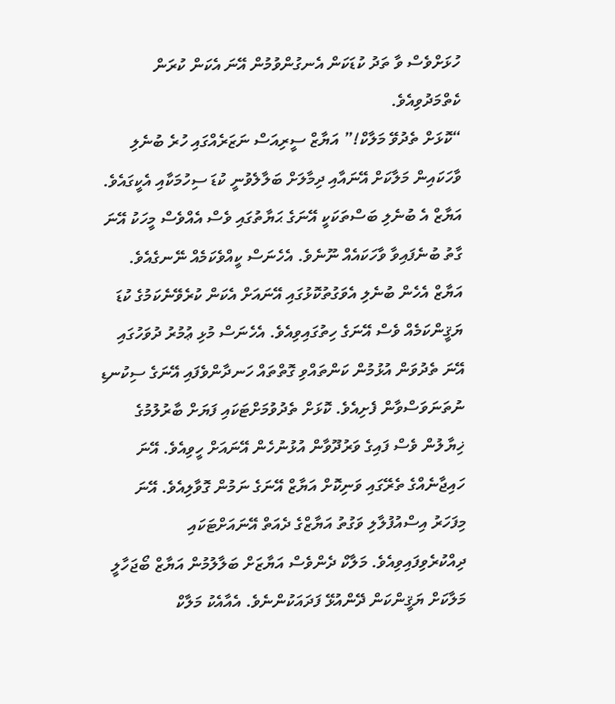ހުޅަށްވެސް ވާ ތަދު ކުޑަކަން އެނގުންވުމުން އޭނަ އެކަން ކުރަން ކެތްމަދުވިއެވެ.
“ކޮޅަށް ތެދުވޭ މަލާކް!” އަޔާޒް ސީރިއަސް ނަޒަރެއްގައި ހުރެ ބުނެލި ވާހަކައިން މަލާކަށް އޭނައާއި ދިމާލަށް ބަލާލެވުނީ ކުޑަ ސިހުމަކާއި އެކީގައެވެ. އަޔާޒް އެ ބުނެލި ބަސްތަކަކީ އޭނަގެ ޙަޔާތުގައި ވެސް އެއްވެސް މީހަކު އޭނަ ގާތު ބުނެފައިވާ ވާހަކައެއް ނޫނެވެ. އެހެނަސް ކީއްވެކަމެއް ނޭނގެއެވެ. އަޔާޒް އެހެން ބުނެލި އެވަގުތުކޮޅުގައި އޭނައަށް އެކަން ކުރެވޭނެކަމުގެ ކުޑަ ޔަޤީންކަމެއް ވެސް އޭނަގެ ހިތުގައިވިއެވެ. އެހެނަސް މުޅި ޢުމުރު ދުވަހުގައި އޭނަ ތެދުވަން އުޅުމުން ކަންތައްވި ގޮތްތައް ހަނދާންވެފައި އޭނަގެ ސިކުނޑި ނުތަނަވަސްވާން ފެށިއެވެ. ކޮޅަށް ތެދުވުމަށްޓަކައި ފަޔަށް ބާރުލުމުގެ ޚިޔާލުން ވެސް ފައިގެ ވަރުދޫވާން އުޅުނުހެން އޭނައަށް ހީވިއެވެ. އޭނަ ހައިޖާނެއްގެ ތެރޭގައި ވަނިކޮށް އަޔާޒް އޭނަގެ ނަމުން ގޮވާލިއެވެ. އޭނަ މިފަހަރު އިސްއުފުލާލި ވަގުތު އަޔާޒްގެ ދެއަތް އޭނައަށްޓަކައި ދިއްކުރެވިފައިވިއެވެ. މަލާކް ދެންވެސް އަޔާޒަށް ބަލާލުމުން އަޔާޒް ބޯޖަހާލީ މަލާކަށް ޔަޤީންކަން ދޭންއުޅޭ ފަދައަކުންނެވެ. އެއާއެކު މަލާކް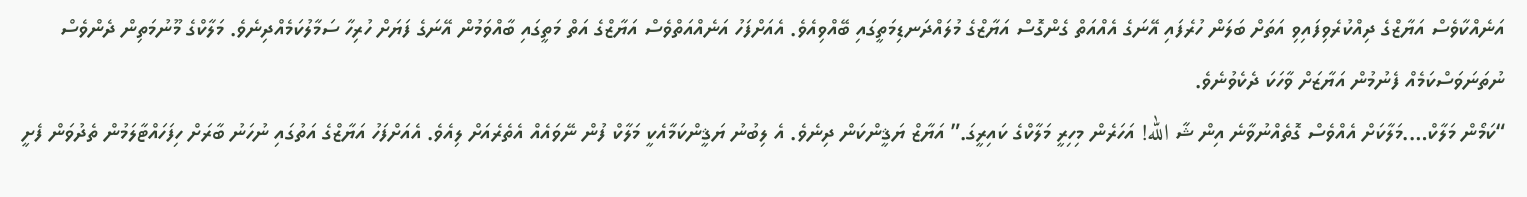އަނެއްކާވެސް އަޔާޒްގެ ދިއްކުރެވިފައިވި އަތަށް ބަލަން ހުރެފައި އޭނަގެ އެއްއަތް ގެންގޮސް އަޔާޒްގެ މުލައްދަނޑިމަތީގައި ބޭއްވިއެވެ. އެއަށްފަހު އަނެއްއަތްވެސް އަޔާޒްގެ އަތް މަތީގައި ބާއްވަމުން އޭނަގެ ފަޔަށް ހުރިހާ ސަމާލުކަމެއްދިނެވެ. މަލާކްގެ މޫނުމަތިން ދެންވެސް ނުތަނަވަސްކަމެއް ފެނުމުން އަޔާޒަށް ވާހަކަ ދެކެވުނެވެ.
“ކަމޯން މަލާކް….މަލާކަށް އެއްވެސް ގޮތެއްނުވާނެ އިން ޝާ الله! އަހަރެން މިހިރީ މަލާކްގެ ކައިރީގަ.” އަޔާޒް ޔަޤީންކަން ދިނެވެ. އެ ލިބުނު ޔަޤީންކަމާއެކީ މަލާކް ފުން ނޭވައެއް އެތެރެއަށް ލިއެވެ. އެއަށްފަހު އަޔާޒްގެ އަތުގައި ނުހަނު ބާރަށް ހިފަހައްޓާލަމުން ތެދުވަން ފެށީ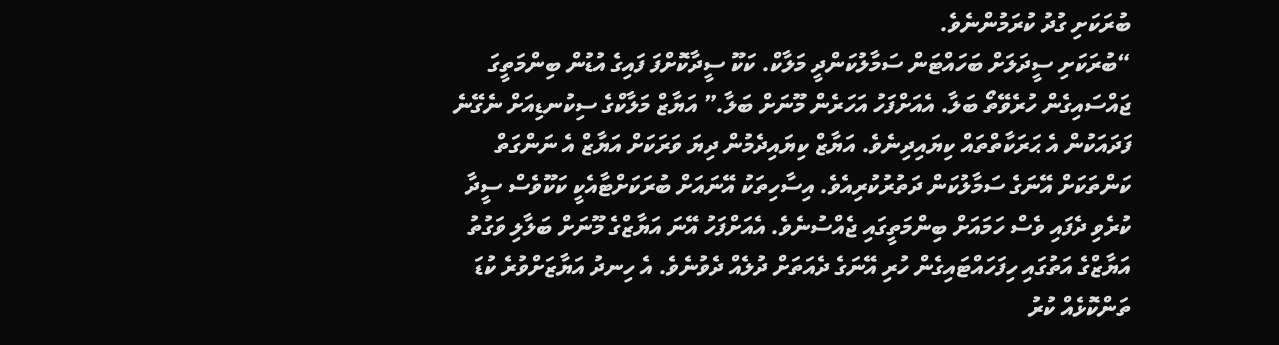ބުރަކަށި ގުދު ކުރަމުންނެވެ.
“ބުރަކަށި ސީދަލަށް ބަހައްޓަން ސަމާލުކަންދީ މަލާކް. ކަކޫ ސީދާކޮށްފަ ފައިގެ އުޑުން ބިންމަތީގަ ޖައްސައިގެން ހުރެވޭތޯ ބަލާ. އެއަށްފަހު އަހަރެން މޫނަށް ބަލާ.” އަޔާޒް މަލާކްގެ ސިކުނޑިއަށް ނެގޭނެ ފަދައަކުން އެ ޙަރަކާތްތައް ކިޔައިދިނެވެ. އަޔާޒް ކިޔައިދެމުން ދިޔަ ވަރަކަށް އަޔާޒް އެ ނަންގަތް ކަންތަކަށް އޭނަގެ ސަމާލުކަން ދަތުރުކުރިއެވެ. އިސާހިތަކު އޭނައަށް ބުރަކަށްޓާއެކީ ކަކޫވެސް ސީދާ ކުރެވި ދެފައި ވެސް ހަމައަށް ބިންމަތީގައި ޖެއްސުނެވެ. އެއަށްފަހު އޭނަ އަޔާޒްގެ މޫނަށް ބަލާލި ވަގުތު އަޔާޒްގެ އަތުގައި ހިފަހައްޓައިގެން ހުރި އޭނަގެ ދެއަތަށް ދުލެއް ދެވުނެވެ. އެ ހިނދު އަޔާޒަށްވުރެ ކުޑަ ތަންކޮޅެއް ކުރު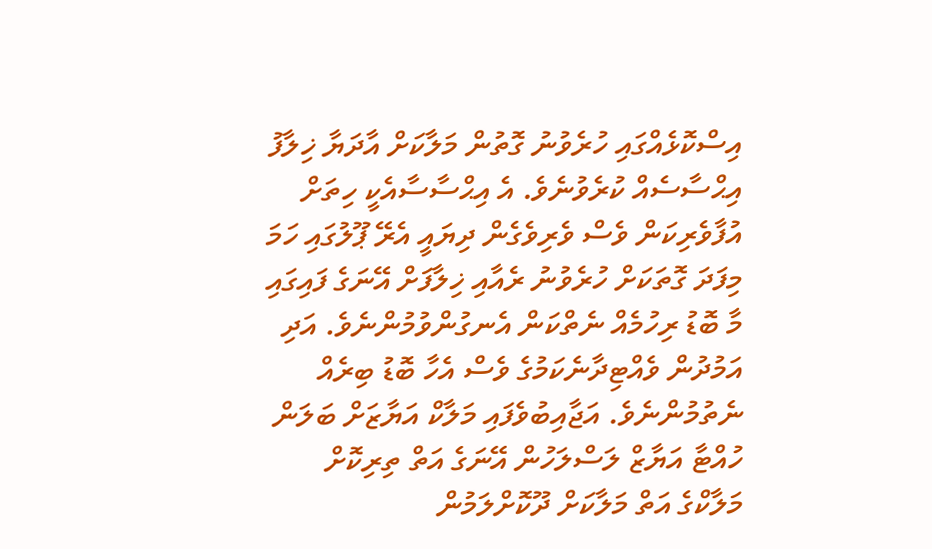އިސްކޮޅެއްގައި ހުރެވުނު ގޮތުން މަލާކަށް އާދަޔާ ޚިލާފު އިޙްސާސެއް ކުރެވުނެވެ. އެ އިޙްސާސާއެކީ ހިތަށް އުފާވެރިކަން ވެސް ވެރިވެގެން ދިޔައީ އެރޭ ޕޫލުގައި ހަމަ މިފަދަ ގޮތަކަށް ހުރެވުނު ރެއާއި ޚިލާފަށް އޭނަގެ ފައިގައި މާ ބޮޑު ރިހުމެއް ނެތްކަން އެނގުންވުމުންނެވެ. އަދި އަމުދުން ވެއްޓިދާނެކަމުގެ ވެސް އެހާ ބޮޑު ބިރެއް ނެތުމުންނެވެ. އަޖާއިބުވެފައި މަލާކް އަޔާޒަށް ބަލަން ހުއްޓާ އަޔާޒް ލަސްލަހުން އޭނަގެ އަތް ތިރިކޮށް މަލާކްގެ އަތް މަލާކަށް ދޫކޮށްލަމުން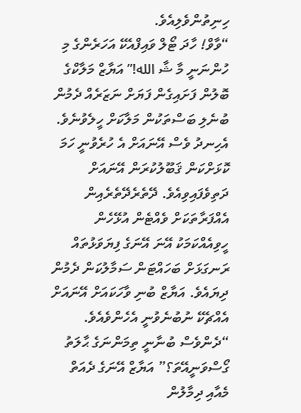ހިނިތުންވެލިއެވެ.
“ވާވް! ހާދަ ޓޯލް ވައިފްއެކޭ އަހަރެންގެ މި ހުންނަނީ މާ ޝާ الله!” އަޔާޒް މަލާކްގެ ބޮލުން ފަށައިގެން ފަޔަށް ނަޒަރެއް ދެމުން ބުނެލި ބަސްތަކުން މަލާކަށް ހީލެވުނެވެ. އެހިނދު ވެސް އޭނައަށް އެ ހުރެވުނީ ހަމަ ކޮޅަށްކަން ޤަބޫލުކުރަން އޭނައަށް ދަތިވެފައިވިއެވެ. ދޭތެރެދޭތެރެއިން އެއްފަރާތަކަށް ވެއްޓެން އުޅޭހެން ހީވިއެއްކަމަކު އޭނަ އޭނަގެ ފިޔަވަޅުތައް ރަނގަޅަށް ބަހައްޓަން ސަމާލުކަން ދެމުން ދިޔައެވެ. އަޔާޒް ބުނި ވާހަކައަށް އޭނައަށް އެއްޗެކޭ ނުބުނެވުނީ އެހެންވެއެވެ.
“ދެންވެސް ބުނާނީ ތިމަންނަގެ ޙާލަތު ގޯސްވަނީއޭތަ؟” އަޔާޒް އޭނަގެ ދެއަތް މެއާއި ދިމާލުން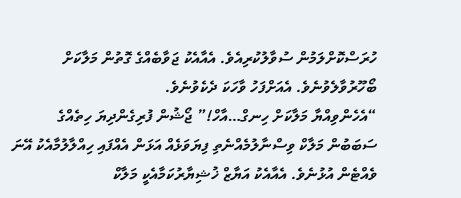ހުރަސްކޮށްލަމުން ސުވާލުކުރިއެވެ. އެއާއެކު ޖަވާބެއްގެ ގޮތުން މަލާކަށް ބޯހޫރުވާލެވުނެވެ. އެއަށްފަހު ވާހަކަ ދެކެވުނެވެ.
“އެހެންވިއްޔާ މަލާކަށް ހިނގް…އާހް!” ޖޯޝުން ފުރިގެންދިޔަ ހިތެއްގެ ސަބަބުން މަލާކް ވިސްނާލުމެއްނެތި ފިޔަވަޅެއް އަޅަން އެއްފައި ހިއްލާލުމާއެކު އޭނަ ވެއްޓެން އުޅުނެވެ. އެއާއެކު އަޔާޒް ޚުޝިޔާރުކަމާއެކީ މަލާކް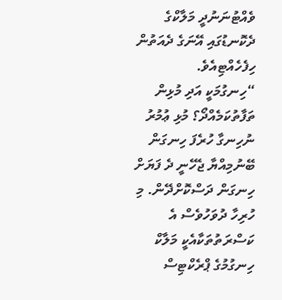ވެއްޓުނަނުދީ މަލާކްގެ ދެކޮނޑުގައި އޭނަގެ ދެއަތުން ހިފެހެއްޓިއެވެ.
“ހިނގުމަކީ އަދި މުޅިން ތަފާތުކަމެއްދޯ؟ މުޅި ޢުމުރު ނުހިނގާ ހުރެފަ ހިނގަން ބޭނުމިއްޔާ ޖެހޭނީ ދެ ފަޔަށް ހިނގަން ދަސްކޮށްދޭން. މި ހުރިހާ ދުވަހުވެސް އެ ކަސްރަތުތަކާއެކީ މަލާކް ހިނގުމުގެ ޕްރެކްޓިސް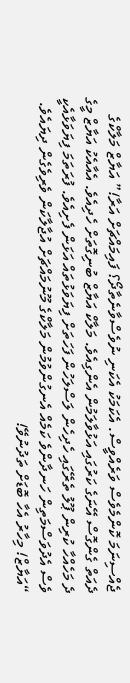ޖެއްސިނަމަ ކޮންމެވެސް ވަރެއްވީސް. އެކަމަކު އެކަނި ނުވެސްވާނެތާދޯ؟ ފައިމައްޗަށް އަރާ!” އަޔާޒް މަލާކްގެ ދެއަތް ގެންގޮސް އޭނަގެ ކަރުގައި އަޅުވާލަމުން އެންގިއެވެ. މަލާކް އަޔާޒް ބުނިގޮތަށް ހެދިއެވެ. އެއާއެކު އަޔާޒް މީގެ ދެ މަހެއްހާ ކުރިން ޕޫލު ތެރޭގައި ހެދިހެން ލަސްލަހުން ފަހަތަށް ފިޔަވަޅުތައް އަޅަން ފެށިއެވެ. ފުރަތަމަ ފިޔަވަޅާއެކީ ވެސް އެދުވަސްމަތިން ހަނދާންވެ ކަމެއް އެނގުންވުމުން މަލާކްގެ މޫނުމައްޗަށް އުޖާލާކަން ވެރިވެގެން ދިޔައެވެ.
“އަޔާޒް! މިހާރު އެހާ ބޮޑަށް ތަދުނުވޭ!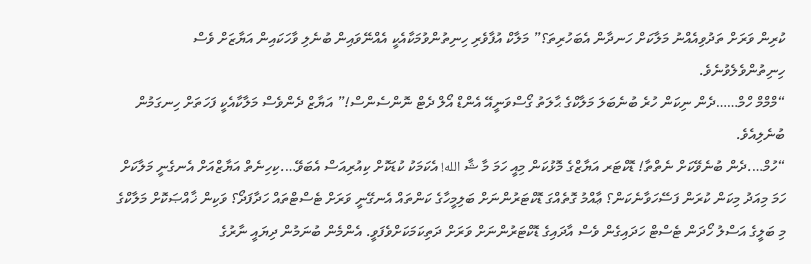ކުރިން ވަރަށް ތަދުވިއެއްނު މަލާކަށް ހަނދާން އެބަހުރިތަ؟” މަލާކް އުފާވެރި ހިނިތުންވުމަކާއެކީ އެއްނޭވައިން ބުނެލި ވާހަކައިން އަޔާޒަށް ވެސް ހިނިތުންވެލެވުނެވެ.
“މްމްމް ހްމް……ދެން ނިކަން ހުރެ ބުނެބަލަ މަލާކްގެ ޙާލަތު ގޯސްވަނީއޭ އެންޑް އޯލް ދެޓް ނޮންސެންސް!” އަޔާޒް ދެންވެސް މަލާކާއެކީ ފަހަތަށް ހިނގަމުން ބުނެލިއެވެ.
“ހުމް….ދެން ބުނެވޭކަށް ނެތްތާ! ޑޮކްޓަރ އަޔާޒްގެ މޮޅުކަން މިއީ ހަމަ މާ ޝާ الله! އެކަމަކު ކުޑަކޮށް ކިއުރިއަސް އެބަވޭ….ކިހިނެތް އަޔާޒްއަށް އެނގެނީ މަލާކަށް ހަމަ މިއަދު މިކަން ކުރަން ފަސޭހަވާނެކަން؟ ޢާއްމު ގޮތެއްގަ ޑޮކްޓަރުންނަށް ބަލިމީހާގެ ކަންތައް އެނގޭނީ ވަރަށް ޓެސްޓްތައް ހަދާފަދޯ؟ ވަކިން ޚާއްޞަކޮށް މަލާކްގެ މި ބަލީގެ އަސްލު ހޯދަން ޓެސްޓް ހަދައިގެން ވެސް އާދައިގެ ޑޮކްޓަރުންނަށް ވަރަށް ދަތިކަމަކަށްވެފަވީ. އެންމެން ބުނަމުން ދިޔައީ ނާރުގެ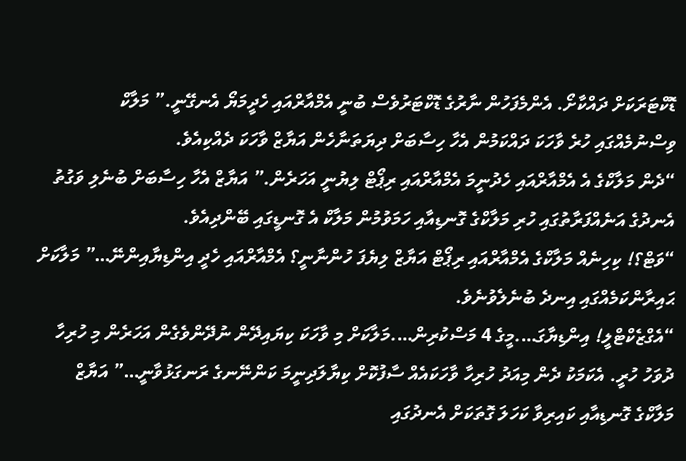ޑޮކްޓަރަކަށް ދައްކާށޯ. އެންމެފަހުން ނާރުގެ ޑޮކްޓަރުވެސް ބުނީ އެމްއާރްއައި ހެދީމަޔޯ އެނގޭނީ.” މަލާކް ވިސްނުމެއްގައި ހުރެ ވާހަކަ ދައްކަމުން އެހާ ހިސާބަށް ދިޔަތަނާހެން އަޔާޒް ވާހަކަ ދެއްކިއެވެ.
“ދެން މަލާކްގެ އެ އެމްއާރްއައި ހެދުނީމަ އެމްއާރްއައި ރިޕޯޓް ލިޔުނީ އަހަރެން.” އަޔާޒް އެހާ ހިސާބަށް ބުނެލި ވަގުތު އެނދުގެ އަނެއްފަރާތުގައި ހުރި މަލާކްގެ ގޮނޑިއާއި ހަމަވުމުން މަލާކް އެ ގޮނޑީގައި ބޭންދިއެވެ.
“ވަޓް؟! ކިހިނެއް މަލާކްގެ އެމްއާރްއައި ރިޕޯޓް އަޔާޒް ލިޔެފަ ހުންނާނީ؟ އެމްއާރްއައި ހެދީ އިންޑިޔާއިންނޭ…” މަލާކަށް ޙައިރާންކަމެއްގައި އިނދެ ބުނެލެވުނެވެ.
“އެގްޒެކްޓްލީ! އިންޑިޔާގަ….މީގެ 4 މަސްކުރިން….މަލާކަށް މި ވާހަކަ ކިޔައިދޭން ނުދޭންވެގެން އަހަރެން މި ހުރިހާ ދުވަހު ހުރީ. އެކަމަކު ދެން މިއަދު ހުރިހާ ވާހަކައެއް ސާފުކޮށް ކިޔާލަދިނީމަ ކަންނޭނގެ ރަނގަޅުވާނީ…” އަޔާޒް މަލާކްގެ ގޮނޑިއާއި ކައިރިވާ ކަހަލަ ގޮތަކަށް އެނދުގައި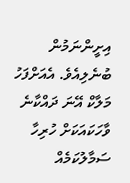އިށީންނަމުން ބުނެލިއެވެ. އެއަށްފަހު މަލާކް އޭނަ ދައްކާނެ ވާހަކައަކަށް ހުރިހާ ސަމާލުކަމެއް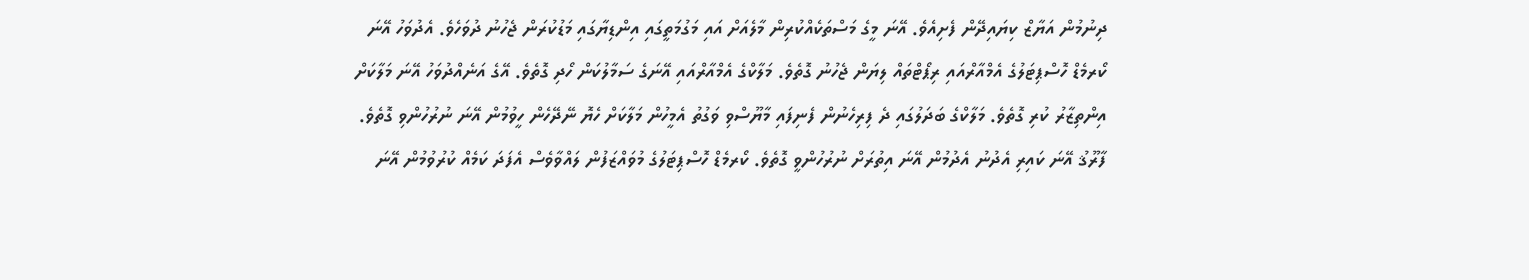ދިނުމުން އަޔާޒް ކިޔައިދޭން ފެށިއެވެ. އޭނަ މީގެ މަސްތަކެއްކުރިން މާލެއަށް އައި މަގުމަތީގައި އިންޑިޔާގައި މަޑުކުރަން ޖެހުނު ދުވަހެވެ. އެދުވަހު އޭނަ ކޯރމެޑް ހޮސްޕިޓަލުގެ އެމްއާރްއައި ރިޕޯޓްތައް ލިޔަން ޖެހުނު ގޮތެވެ. މަލާކްގެ އެމްއާރްއައި އޭނަގެ ސަމާލުކަން ހޯދި ގޮތެވެ. އޭގެ އަނެއްދުވަހު އޭނަ މަލާކަށް އިންތިޒާރު ކުރި ގޮތެވެ. މަލާކްގެ ބަދަލުގައި ދެ ފިރިހެނުން ފެނިފައި މާޔޫސްވި ވަގުތު އެމީހުން މަލާކަށް ހެޔޮ ނޭދޭހެން ހީވުމުން އޭނަ ނުރުހުންވި ގޮތެވެ. ފާރޫޤު އޭނަ ކައިރި އެދުނު އެދުމުން އޭނަ އިތުރަށް ނުރުހުންވީ ގޮތެވެ. ކޯރމެޑް ހޮސްޕިޓަލުގެ މުވައްޒަފުން ލައްވާވެސް އެފަދަ ކަމެއް ކުރުވުމުން އޭނަ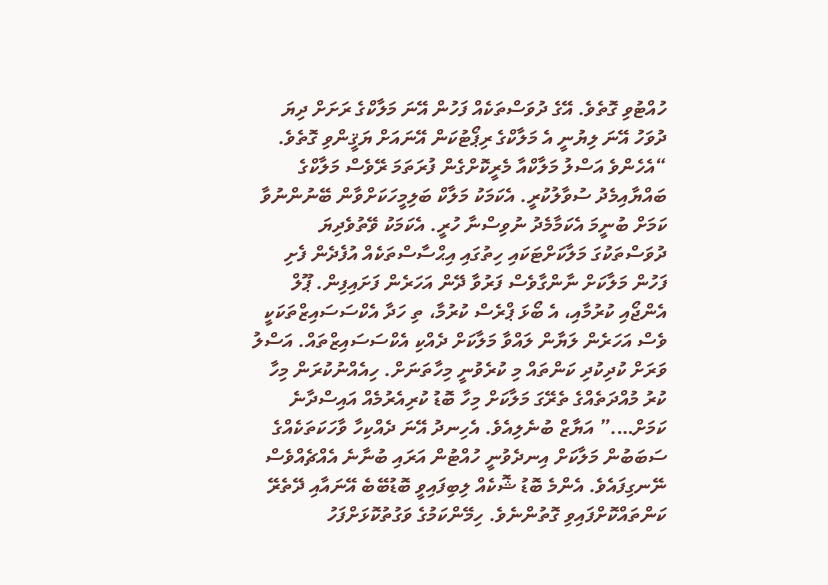ހުއްޓުވި ގޮތެވެ. އޭގެ ދުވަސްތަކެއް ފަހުން އޭނަ މަލާކްގެ ރަށަށް ދިޔަ ދުވަހު އޭނަ ލިޔުނީ އެ މަލާކްގެ ރިޕޯޓުކަން އޭނައަށް ޔަޤީންވި ގޮތެވެ.
“އެހެންވެ އަސްލު މަލާކްއާ މެރީކޮށްގެން ފުރަތަމަ ރޭވެސް މަލާކްގެ ބައްޔާއިމެދު ސުވާލުކުރީ. އެކަމަކު މަލާކް ބަލިމީހަކަށްވާން ބޭނުންނުވާ ކަމަށް ބުނީމަ އެކަމާމެދު ނުވިސްނާ ހުރީ. އެކަމަކު ވޭތުވެދިޔަ ދުވަސްތަކުގަ މަލާކަށްޓަކައި ހިތުގައި އިޙްސާސްތަކެއް އުފެދެން ފެށި ފަހުން މަލާކަށް ނާންގާވެސް ފަރުވާ ދޭން އަހަރެން ފަށައިފިން. ޕޫލް އެންޖޯއި ކުރުމާއި، އެ ބޯޅަ ޕްރެސް ކުރުމާ، ތި ހަދާ އެކްސަސައިޒްތަކަކީ ވެސް އަހަރެން ލަޔާން ލައްވާ މަލާކަށް ދެއްކި އެކްސަސައިޒްތައް. އަސްލު ވަރަށް ކުދިކުދި ކަންތައް މި ކުރެވުނީ މިހާތަނަށް. ހިއެއްނުކުރަން މިހާ ކުރު މުއްދަތެއްގެ ތެރޭގަ މަލާކަށް މިހާ ބޮޑު ކުރިއެރުމެއް އައިސްދާނެ ކަމަށް….” އަޔާޒް ބުނެލިއެވެ. އެހިނދު އޭނަ ދެއްކިހާ ވާހަކަތަކެއްގެ ސަބަބުން މަލާކަށް އިނދެވުނީ ހުއްޓުން އަރައި ބުނާނެ އެއްޗެއްވެސް ނޭނގިފައެވެ. އެންމެ ބޮޑު ޝޮކެއް ލިބިފައިވީ ބޮޑުބޭބެ އޭނައާއި ދޭތެރޭ ކަންތައްކޮށްފައިވި ގޮތުންނެވެ. ހިމޭންކަމުގެ ވަގުތުކޮޅަށްފަހު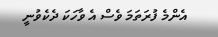އެންމެ ފުރަތަމަ ވެސް އެ ވާހަކަ ދެކެވުނީ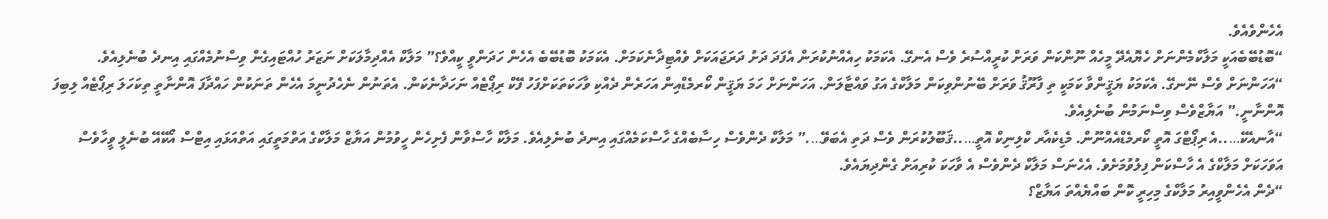އެހެންވެއެވެ.
“ބޮޑުބޭބެއަކީ މަލާކްމެންނަށް ހެޔޮއެދޭ މީހެއް ނޫންކަން ވަރަށް ކުރީއްސުރެ ވެސް އެނގޭ. އެކަމަކު ހިއެއްނުކުރަން އެފަދަ ދަށު ދަރަޖައަކަށް ވެއްޓިދާނެކަމަށް. އެކަމަކު ބޮޑުބޭބެ އެހެން ހަދަންވީ ކީއްވެ؟” މަލާކް އެއްދިމާލަކަށް ނަޒަރު ހުއްޓައިގެން ވިސްނުމެއްގައި އިނދެ ބުނެލިއެވެ.
“އަހަންނަށް ވެސް ނޭނގޭ. އެކަމަކު ޔަޤީންވާ ކަމަކީ ތި ފާރޫޤު ވަރަށް ބޭނުންވިކަން މަލާކްގެ އަގު ވައްޓާލަން. އަހަންނަށް ހަމަ ޔަޤީން ކޯރމެޑްއިން އަހަރެން ދެއްކި ވާހަކަތަކަށްފަހު ފޭކް ރިޕޯޓެއް ނަހަދާނެކަން. އެތަނުން ނެހެދުނީމަ އެހެން ތަނަކުން ހައްދާފަ އޮންނާތީ ތިކަހަލަ ރިޕޯޓެއް ލިބިފަ އޮންނާނީ.” އަޔާޒްވެސް ވިސްނަމުން ބުނެލިއެވެ.
“އާނއެކޭ…..އެ ރިޕޯޓްގަ އޮތީ ކޯރމެޑްއެއްނޫން. މެޑިކެއާރ ކްލިނިކް އޮތީ…..ޤަބޫލުކުރަން ވެސް ދަތި އެބަވޭ….” މަލާކް ދެންވެސް ހިސާބެއްގެ ހާސްކަމެއްގައި އިނދެ ބުނެލިއެވެ. މަލާކް ހާސްވާން ފެށިހެން ހީވުމުން އަޔާޒް މަލާކްގެ އަތްމަތީގައި އަތްއަޅައި އިޓްސް އޯކޭއޭ ބުނެލީ ވީހާވެސް އަވަހަކަށް މަލާކްގެ އެ ހާސްކަން ފިލުވުމަށެވެ. އެހެނަސް މަލާކް ދެންވެސް އެ ވާހަކަ ކުރިއަށް ގެންދިޔައެވެ.
“ދެން އެހެންވީއިރު މަލާކްގެ މިހިރީ ކޮން ބައްޔެއްތަ އަޔާޒް؟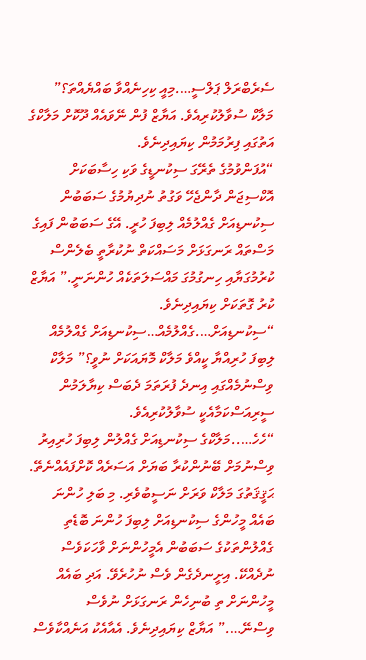ސެރެބްރަލް ޕަލްސީ….މިއީ ކިހިނެއްވާ ބައްޔެއްތަ؟” މަލާކް ސުވާލުކުރިއެވެ. އަޔާޒް ފުން ނޭވައެއް ދޫކޮށް މަލާކްގެ އަތުގައި ފިރުމަމުން ކިޔައިދިނެވެ.
“އުފަންވުމުގެ ތެރޭގަ ސިކުނޑީގެ ވަކި ހިސާބަކަށް އޮކްސިޖަން ދާންޖެހޭ ވަގުތު ނުދިޔުމުގެ ސަބަބުން ސިކުނޑިއަށް ގެއްލުމެއް ލިބިފަ ހުރީ. އޭގެ ސަބަބުން ފައިގެ މަސްތައް ރަނގަޅަށް މަސައްކަތް ނުކުރާތީ ބެލެންސް ކުރުމުގަޔާއި ހިނގުމުގަ މައްސަލަތަކެއް ހުންނަނީ.” އަޔާޒް ކުރު ގޮތަކަށް ކިޔައިދިނެވެ.
“ސިކުނޑިއަށް….ގެއްލުމެއް…ސިކުނޑިއަށް ގެއްލުމެއް ލިބިފަ ހުރިއްޔާ ކީއްވެ މަލާކް މޮޔައަކަށް ނުވީ؟” މަލާކް ވިސްނުމެއްގައި އިނދެ ފުރަތަމަ ދެބަސް ކިޔާލަމުން ސީރިއަސްކަމާއެކީ ސުވާލުކުރިއެވެ.
“ހެހެ…..މަލާކްގެ ސިކުނޑިއަށް ގެއްލުން ލިބިފަ ހުރިއިރު ވިސްނުމަށް ބޭނުންކުރާ ބަޔަށް އަސަރެއް ކޮށްފައެއްނެތޭ. ޙަޤީޤަތުގަ މަލާކް ވަރަށް ނަސީބުވެރި. މި ބަލި ހުންނަ ބައެއް މީހުންގެ ސިކުނޑިއަށް ލިބިފަ ހުންނަ ބޮޑެތި ގެއްލުންތަކުގެ ސަބަބުން އެމީހުންނަށް ވާހަކަވެސް ނުދެއްކޭ. އިށީނދެގެން ވެސް ނުހުރެވޭ. އަދި ބައެއް މީހުންނަށް ތި ބުނިހެން ރަނގަޅަށް ނުވެސް ވިސްނޭ….” އަޔާޒް ކިޔައިދިނެވެ. އެއާއެކު އަނެއްކާވެސް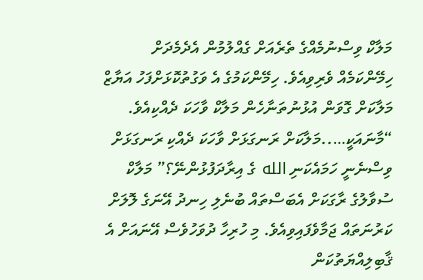މަލާކް ވިސްނުމެއްގެ ތެރެއަށް ގެއްލުމުން އެދެމެދަށް ހިމޭންކަމެއް ވެރިވިއެވެ. ހިމޭންކަމުގެ އެ ވަގުތުކޮޅަށްފަހު އަޔާޒް މަލާކަށް ގޮވަން އުޅުނުތަނާހެން މަލާކް ވާހަކަ ދެއްކިއެވެ.
“މާނައަކީ…..މަލާކަށް ރަނގަޅަށް ވާހަކަ ދެއްކި ރަނގަޅަށް ވިސްނެނީ ހަމައެކަނި الله ގެ އިރާދަފުޅުންނޭ؟” މަލާކް ސުވާލުގެ ރާގަކަށް އެބަސްތައް ބުނެލި ހިނދު އޭނަގެ ލޮލަށް ކަރުނަތައް ޖަމާވެފައިވިއެވެ. މި ހުރިހާ ދުވަހުވެސް އޭނައަށް އެ ޤާބިލިއްޔަތުކަން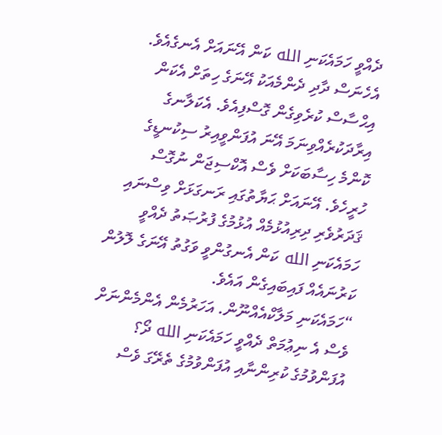ދެއްވީ ހަމައެކަނި الله ކަން އޭނައަށް އެނގެއެވެ. އެހެނަސް ދާދި ދެންމެއަކު އޭނަގެ ހިތަށް އެކަން އިޙްސާސް ކުރެވިގެން ގޮސްފިއެވެ. އެކަލާނގެ އިރާދަކުރެއްވިނަމަ އޭނަ އުފަންވީއިރު ސިކުނޑީގެ ކޮންމެ ހިސާބަކަށް ވެސް އޮކްސިޖަން ނުގޮސް ހުރީހެވެ. އޭނައަށް ޙަޔާތުގައި ރަނގަޅަށް ވިސްނައި ޤަދަރުވެރި ދިރިއުޅުމެއް އުޅުމުގެ ފުރުޞަތު ދެއްވީ ހަމައެކަނި الله ކަން އެނގުންވީ ވަގުތު އޭނަގެ ލޮލުން ކަރުނައެއް ފައިބައިގެން އައެވެ.
“ހަމައެކަނި މަލާކްއެއްނޫން. އަހަރުމެން އެންމެންނަށް ވެސް އެ ނިޢުމަތް ދެއްވީ ހަމައެކަނި الله ދޯ؟ އުފަންވުމުގެ ކުރިންނާއި އުފަންވުމުގެ ތެރޭގަ ވެސް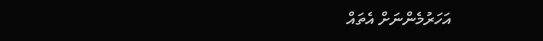އަހަރުމެންނަށް އެތައް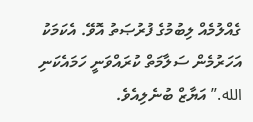ގެއްލުމެއް ލިބުމުގެ ފުރުޞަތު އޮވޭ. އެކަމަކު އަހަރުމެން ސަލާމަތް ކުރައްވަނީ ހަމައެކަނި الله.” އަޔާޒް ބުނެލިއެވެ.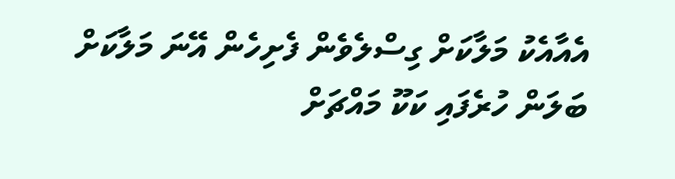އެއާއެކު މަލާކަށް ގިސްލެވެން ފެށިހެން އޭނަ މަލާކަށް ބަލަން ހުރެފައި ކަކޫ މައްޗަށް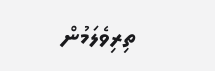ތިރިވެލަމުން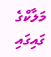މަލާކްގެ ގައިގައި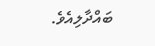ބައްދާލިއެވެ.